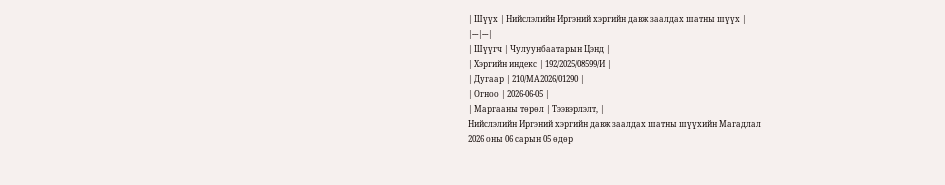| Шүүх | Нийслэлийн Иргэний хэргийн давж заалдах шатны шүүх |
|---|---|
| Шүүгч | Чулуунбаатарын Цэнд |
| Хэргийн индекс | 192/2025/08599/И |
| Дугаар | 210/МА2026/01290 |
| Огноо | 2026-06-05 |
| Маргааны төрөл | Тээвэрлэлт, |
Нийслэлийн Иргэний хэргийн давж заалдах шатны шүүхийн Магадлал
2026 оны 06 сарын 05 өдөр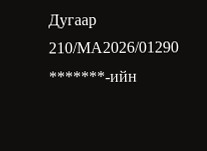Дугаар 210/МА2026/01290
*******-ийн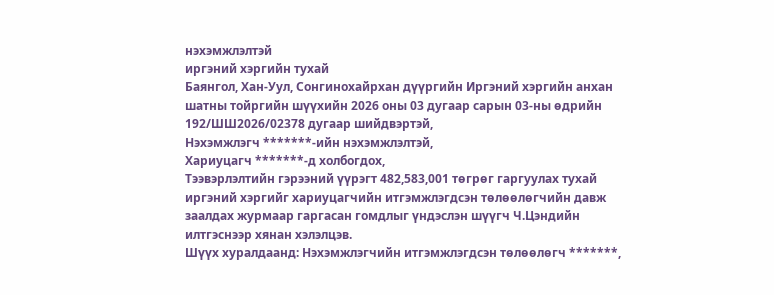нэхэмжлэлтэй
иргэний хэргийн тухай
Баянгол, Хан-Уул, Сонгинохайрхан дүүргийн Иргэний хэргийн анхан шатны тойргийн шүүхийн 2026 оны 03 дугаар сарын 03-ны өдрийн 192/ШШ2026/02378 дугаар шийдвэртэй,
Нэхэмжлэгч *******-ийн нэхэмжлэлтэй,
Хариуцагч *******-д холбогдох,
Тээвэрлэлтийн гэрээний үүрэгт 482,583,001 төгрөг гаргуулах тухай иргэний хэргийг хариуцагчийн итгэмжлэгдсэн төлөөлөгчийн давж заалдах журмаар гаргасан гомдлыг үндэслэн шүүгч Ч.Цэндийн илтгэснээр хянан хэлэлцэв.
Шүүх хуралдаанд: Нэхэмжлэгчийн итгэмжлэгдсэн төлөөлөгч *******,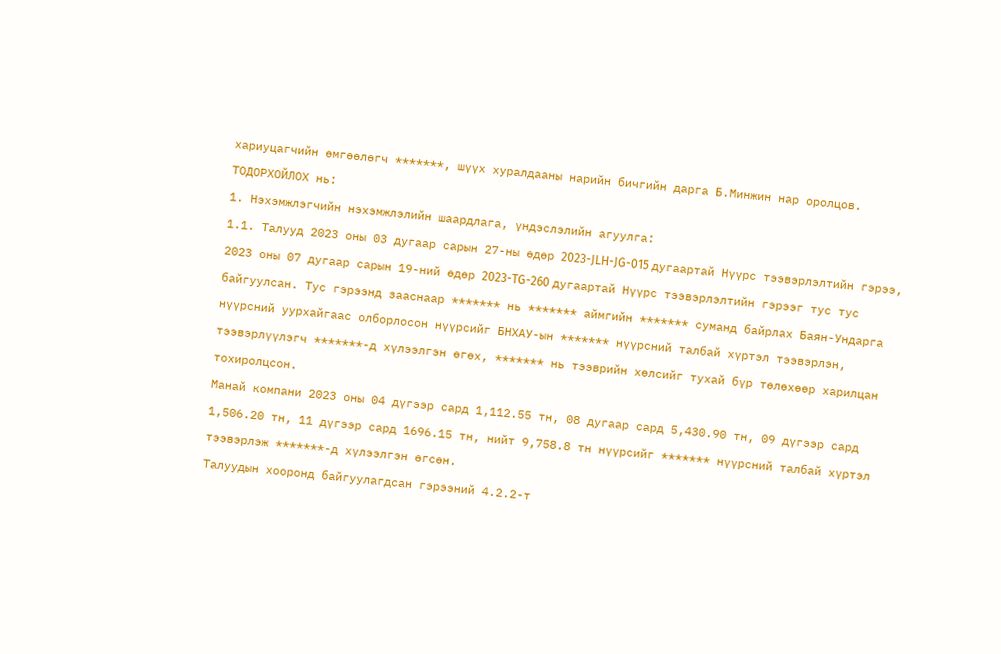хариуцагчийн өмгөөлөгч *******, шүүх хуралдааны нарийн бичгийн дарга Б.Минжин нар оролцов.
ТОДОРХОЙЛОХ нь:
1. Нэхэмжлэгчийн нэхэмжлэлийн шаардлага, үндэслэлийн агуулга:
1.1. Талууд 2023 оны 03 дугаар сарын 27-ны өдөр 2023-JLH-JG-015 дугаартай Нүүрс тээвэрлэлтийн гэрээ, 2023 оны 07 дугаар сарын 19-ний өдөр 2023-TG-260 дугаартай Нүүрс тээвэрлэлтийн гэрээг тус тус байгуулсан. Тус гэрээнд зааснаар ******* нь ******* аймгийн ******* суманд байрлах Баян-Ундарга нүүрсний уурхайгаас олборлосон нүүрсийг БНХАУ-ын ******* нүүрсний талбай хүртэл тээвэрлэн, тээвэрлүүлэгч *******-д хүлээлгэн өгөх, ******* нь тээврийн хөлсийг тухай бүр төлөхөөр харилцан тохиролцсон.
Манай компани 2023 оны 04 дүгээр сард 1,112.55 тн, 08 дугаар сард 5,430.90 тн, 09 дүгээр сард 1,506.20 тн, 11 дүгээр сард 1696.15 тн, нийт 9,758.8 тн нүүрсийг ******* нүүрсний талбай хүртэл тээвэрлэж *******-д хүлээлгэн өгсөн.
Талуудын хооронд байгуулагдсан гэрээний 4.2.2-т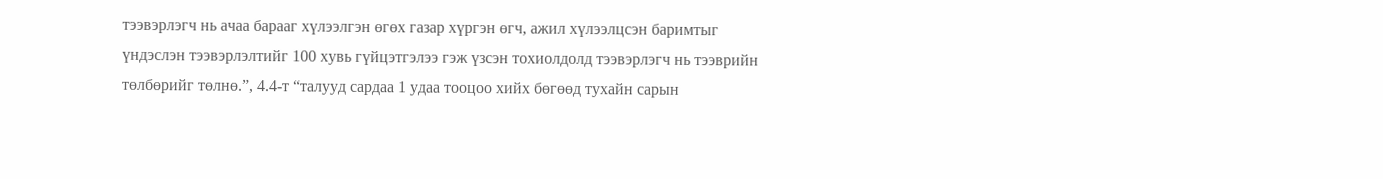тээвэрлэгч нь ачаа барааг хүлээлгэн өгөх газар хүргэн өгч, ажил хүлээлцсэн баримтыг үндэслэн тээвэрлэлтийг 100 хувь гүйцэтгэлээ гэж үзсэн тохиолдолд тээвэрлэгч нь тээврийн төлбөрийг төлнө.”, 4.4-т “талууд сардаа 1 удаа тооцоо хийх бөгөөд тухайн сарын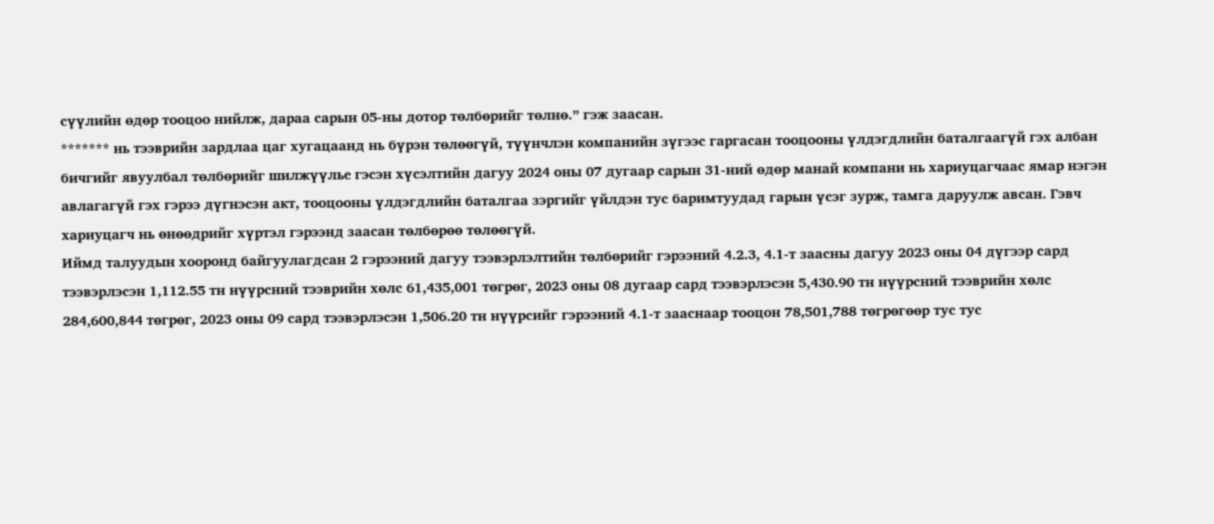сүүлийн өдөр тооцоо нийлж, дараа сарын 05-ны дотор төлбөрийг төлнө.” гэж заасан.
******* нь тээврийн зардлаа цаг хугацаанд нь бүрэн төлөөгүй, түүнчлэн компанийн зүгээс гаргасан тооцооны үлдэгдлийн баталгаагүй гэх албан бичгийг явуулбал төлбөрийг шилжүүлье гэсэн хүсэлтийн дагуу 2024 оны 07 дугаар сарын 31-ний өдөр манай компани нь хариуцагчаас ямар нэгэн авлагагүй гэх гэрээ дүгнэсэн акт, тооцооны үлдэгдлийн баталгаа зэргийг үйлдэн тус баримтуудад гарын үсэг зурж, тамга даруулж авсан. Гэвч хариуцагч нь өнөөдрийг хүртэл гэрээнд заасан төлбөрөө төлөөгүй.
Иймд талуудын хооронд байгуулагдсан 2 гэрээний дагуу тээвэрлэлтийн төлбөрийг гэрээний 4.2.3, 4.1-т заасны дагуу 2023 оны 04 дүгээр сард тээвэрлэсэн 1,112.55 тн нүүрсний тээврийн хөлс 61,435,001 төгрөг, 2023 оны 08 дугаар сард тээвэрлэсэн 5,430.90 тн нүүрсний тээврийн хөлс 284,600,844 төгрөг, 2023 оны 09 сард тээвэрлэсэн 1,506.20 тн нүүрсийг гэрээний 4.1-т зааснаар тооцон 78,501,788 төгрөгөөр тус тус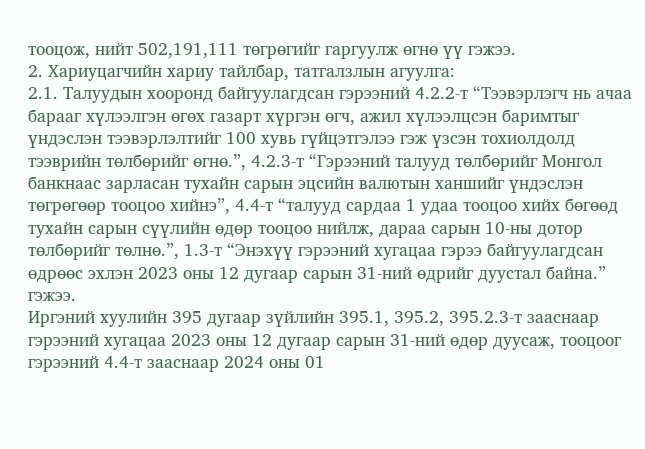тооцож, нийт 502,191,111 төгрөгийг гаргуулж өгнө үү гэжээ.
2. Хариуцагчийн хариу тайлбар, татгалзлын агуулга:
2.1. Талуудын хооронд байгуулагдсан гэрээний 4.2.2-т “Тээвэрлэгч нь ачаа барааг хүлээлгэн өгөх газарт хүргэн өгч, ажил хүлээлцсэн баримтыг үндэслэн тээвэрлэлтийг 100 хувь гүйцэтгэлээ гэж үзсэн тохиолдолд тээврийн төлбөрийг өгнө.”, 4.2.3-т “Гэрээний талууд төлбөрийг Монгол банкнаас зарласан тухайн сарын эцсийн валютын ханшийг үндэслэн төгрөгөөр тооцоо хийнэ”, 4.4-т “талууд сардаа 1 удаа тооцоо хийх бөгөөд тухайн сарын сүүлийн өдөр тооцоо нийлж, дараа сарын 10-ны дотор төлбөрийг төлнө.”, 1.3-т “Энэхүү гэрээний хугацаа гэрээ байгуулагдсан өдрөөс эхлэн 2023 оны 12 дугаар сарын 31-ний өдрийг дуустал байна.” гэжээ.
Иргэний хуулийн 395 дугаар зүйлийн 395.1, 395.2, 395.2.3-т зааснаар гэрээний хугацаа 2023 оны 12 дугаар сарын 31-ний өдөр дуусаж, тооцоог гэрээний 4.4-т зааснаар 2024 оны 01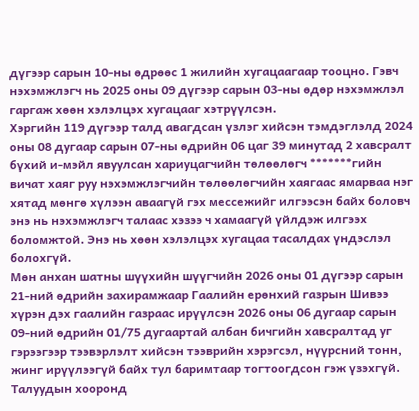дүгээр сарын 10-ны өдрөөс 1 жилийн хугацаагаар тооцно. Гэвч нэхэмжлэгч нь 2025 оны 09 дүгээр сарын 03-ны өдөр нэхэмжлэл гаргаж хөөн хэлэлцэх хугацааг хэтрүүлсэн.
Хэргийн 119 дүгээр талд авагдсан үзлэг хийсэн тэмдэглэлд 2024 оны 08 дугаар сарын 07-ны өдрийн 06 цаг 39 минутад 2 хавсралт бүхий и-мэйл явуулсан хариуцагчийн төлөөлөгч *******гийн вичат хаяг руу нэхэмжлэгчийн төлөөлөгчийн хаягаас ямарваа нэг хятад мөнгө хүлээн аваагүй гэх мессежийг илгээсэн байх боловч энэ нь нэхэмжлэгч талаас хэзээ ч хамаагүй үйлдэж илгээх боломжтой. Энэ нь хөөн хэлэлцэх хугацаа тасалдах үндэслэл болохгүй.
Мөн анхан шатны шүүхийн шүүгчийн 2026 оны 01 дүгээр сарын 21-ний өдрийн захирамжаар Гаалийн ерөнхий газрын Шивээ хүрэн дэх гаалийн газраас ирүүлсэн 2026 оны 06 дугаар сарын 09-ний өдрийн 01/75 дугаартай албан бичгийн хавсралтад уг гэрээгээр тээвэрлэлт хийсэн тээврийн хэрэгсэл, нүүрсний тонн, жинг ирүүлээгүй байх тул баримтаар тогтоогдсон гэж үзэхгүй.
Талуудын хооронд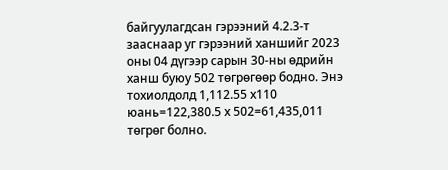байгуулагдсан гэрээний 4.2.3-т зааснаар уг гэрээний ханшийг 2023 оны 04 дүгээр сарын 30-ны өдрийн ханш буюу 502 төгрөгөөр бодно. Энэ тохиолдолд 1,112.55 х110 юань=122,380.5 х 502=61,435,011 төгрөг болно.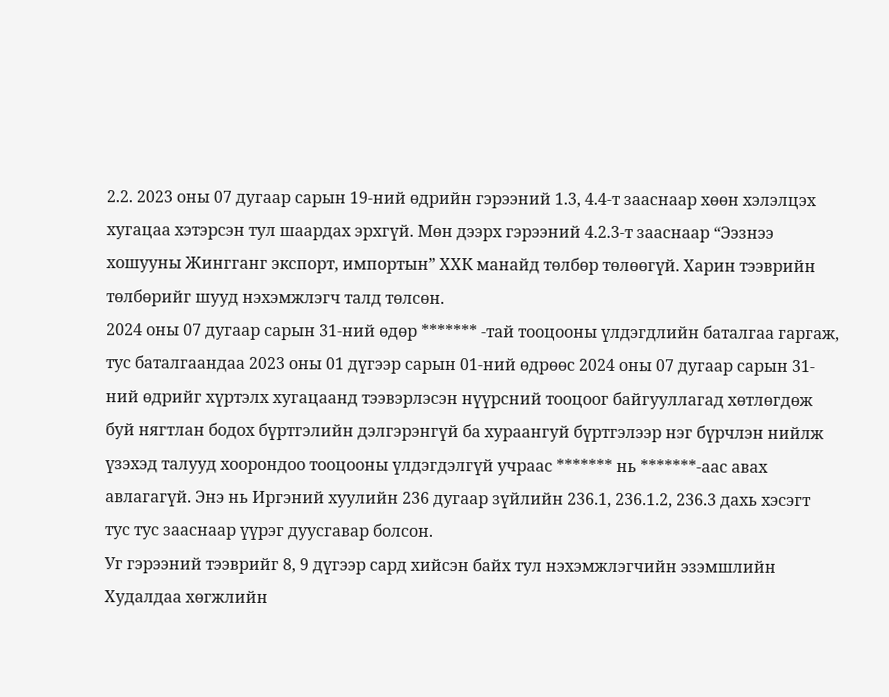2.2. 2023 оны 07 дугаар сарын 19-ний өдрийн гэрээний 1.3, 4.4-т зааснаар хөөн хэлэлцэх хугацаа хэтэрсэн тул шаардах эрхгүй. Мөн дээрх гэрээний 4.2.3-т зааснаар “Ээзнээ хошууны Жингганг экспорт, импортын” ХХК манайд төлбөр төлөөгүй. Харин тээврийн төлбөрийг шууд нэхэмжлэгч талд төлсөн.
2024 оны 07 дугаар сарын 31-ний өдөр ******* -тай тооцооны үлдэгдлийн баталгаа гаргаж, тус баталгаандаа 2023 оны 01 дүгээр сарын 01-ний өдрөөс 2024 оны 07 дугаар сарын 31-ний өдрийг хүртэлх хугацаанд тээвэрлэсэн нүүрсний тооцоог байгууллагад хөтлөгдөж буй нягтлан бодох бүртгэлийн дэлгэрэнгүй ба хураангуй бүртгэлээр нэг бүрчлэн нийлж үзэхэд талууд хоорондоо тооцооны үлдэгдэлгүй учраас ******* нь *******-аас авах авлагагүй. Энэ нь Иргэний хуулийн 236 дугаар зүйлийн 236.1, 236.1.2, 236.3 дахь хэсэгт тус тус зааснаар үүрэг дуусгавар болсон.
Уг гэрээний тээврийг 8, 9 дүгээр сард хийсэн байх тул нэхэмжлэгчийн эзэмшлийн Худалдаа хөгжлийн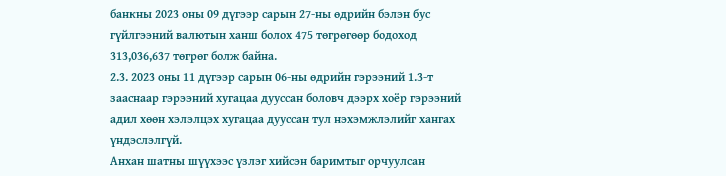банкны 2023 оны 09 дүгээр сарын 27-ны өдрийн бэлэн бус гүйлгээний валютын ханш болох 475 төгрөгөөр бодоход 313,036,637 төгрөг болж байна.
2.3. 2023 оны 11 дүгээр сарын 06-ны өдрийн гэрээний 1.3-т зааснаар гэрээний хугацаа дууссан боловч дээрх хоёр гэрээний адил хөөн хэлэлцэх хугацаа дууссан тул нэхэмжлэлийг хангах үндэслэлгүй.
Анхан шатны шүүхээс үзлэг хийсэн баримтыг орчуулсан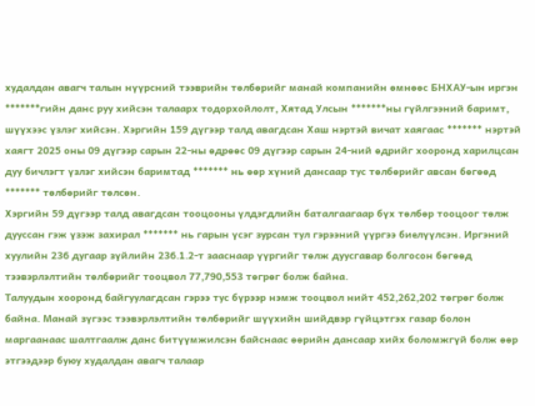худалдан авагч талын нүүрсний тээврийн төлбөрийг манай компанийн өмнөөс БНХАУ-ын иргэн *******гийн данс руу хийсэн талаарх тодорхойлолт, Хятад Улсын *******ны гүйлгээний баримт, шүүхээс үзлэг хийсэн. Хэргийн 159 дүгээр талд авагдсан Хаш нэртэй вичат хаягаас ******* нэртэй хаягт 2025 оны 09 дүгээр сарын 22-ны өдрөөс 09 дүгээр сарын 24-ний өдрийг хооронд харилцсан дуу бичлэгт үзлэг хийсэн баримтад ******* нь өөр хүний дансаар тус төлбөрийг авсан бөгөөд ******* төлбөрийг төлсөн.
Хэргийн 59 дүгээр талд авагдсан тооцооны үлдэгдлийн баталгаагаар бүх төлбөр тооцоог төлж дууссан гэж үзэж захирал ******* нь гарын үсэг зурсан тул гэрээний үүргээ биелүүлсэн. Иргэний хуулийн 236 дугаар зүйлийн 236.1.2-т зааснаар үүргийг төлж дуусгавар болгосон бөгөөд тээвэрлэлтийн төлбөрийг тооцвол 77,790,553 төгрөг болж байна.
Талуудын хооронд байгуулагдсан гэрээ тус бүрээр нэмж тооцвол нийт 452,262,202 төгрөг болж байна. Манай зүгээс тээвэрлэлтийн төлбөрийг шүүхийн шийдвэр гүйцэтгэх газар болон маргаанаас шалтгаалж данс битүүмжилсэн байснаас өөрийн дансаар хийх боломжгүй болж өөр этгээдээр буюу худалдан авагч талаар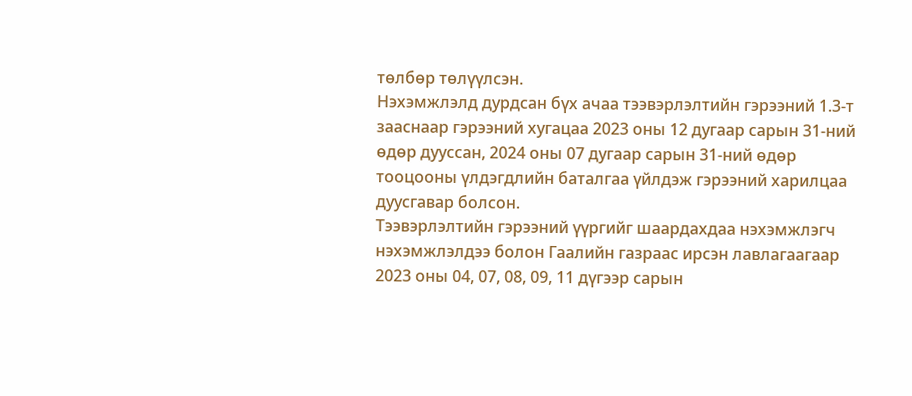төлбөр төлүүлсэн.
Нэхэмжлэлд дурдсан бүх ачаа тээвэрлэлтийн гэрээний 1.3-т зааснаар гэрээний хугацаа 2023 оны 12 дугаар сарын 31-ний өдөр дууссан, 2024 оны 07 дугаар сарын 31-ний өдөр тооцооны үлдэгдлийн баталгаа үйлдэж гэрээний харилцаа дуусгавар болсон.
Тээвэрлэлтийн гэрээний үүргийг шаардахдаа нэхэмжлэгч нэхэмжлэлдээ болон Гаалийн газраас ирсэн лавлагаагаар 2023 оны 04, 07, 08, 09, 11 дүгээр сарын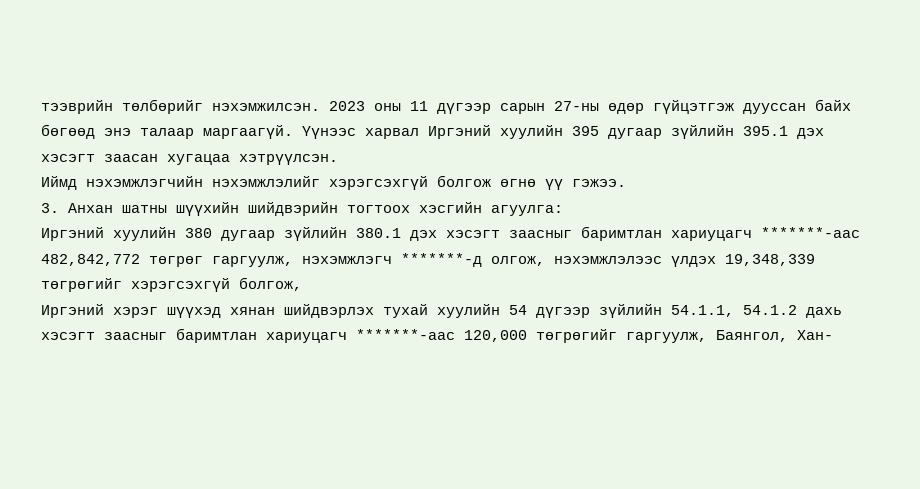тээврийн төлбөрийг нэхэмжилсэн. 2023 оны 11 дүгээр сарын 27-ны өдөр гүйцэтгэж дууссан байх бөгөөд энэ талаар маргаагүй. Үүнээс харвал Иргэний хуулийн 395 дугаар зүйлийн 395.1 дэх хэсэгт заасан хугацаа хэтрүүлсэн.
Иймд нэхэмжлэгчийн нэхэмжлэлийг хэрэгсэхгүй болгож өгнө үү гэжээ.
3. Анхан шатны шүүхийн шийдвэрийн тогтоох хэсгийн агуулга:
Иргэний хуулийн 380 дугаар зүйлийн 380.1 дэх хэсэгт заасныг баримтлан хариуцагч *******-аас 482,842,772 төгрөг гаргуулж, нэхэмжлэгч *******-д олгож, нэхэмжлэлээс үлдэх 19,348,339 төгрөгийг хэрэгсэхгүй болгож,
Иргэний хэрэг шүүхэд хянан шийдвэрлэх тухай хуулийн 54 дүгээр зүйлийн 54.1.1, 54.1.2 дахь хэсэгт заасныг баримтлан хариуцагч *******-аас 120,000 төгрөгийг гаргуулж, Баянгол, Хан-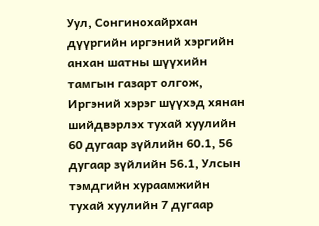Уул, Сонгинохайрхан дүүргийн иргэний хэргийн анхан шатны шүүхийн тамгын газарт олгож,
Иргэний хэрэг шүүхэд хянан шийдвэрлэх тухай хуулийн 60 дугаар зүйлийн 60.1, 56 дугаар зүйлийн 56.1, Улсын тэмдгийн хураамжийн тухай хуулийн 7 дугаар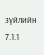зүйлийн 7.1.1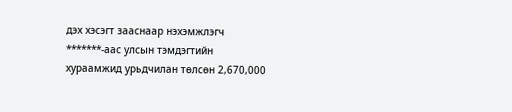дэх хэсэгт зааснаар нэхэмжлэгч *******-аас улсын тэмдэгтийн хураамжид урьдчилан төлсөн 2,670,000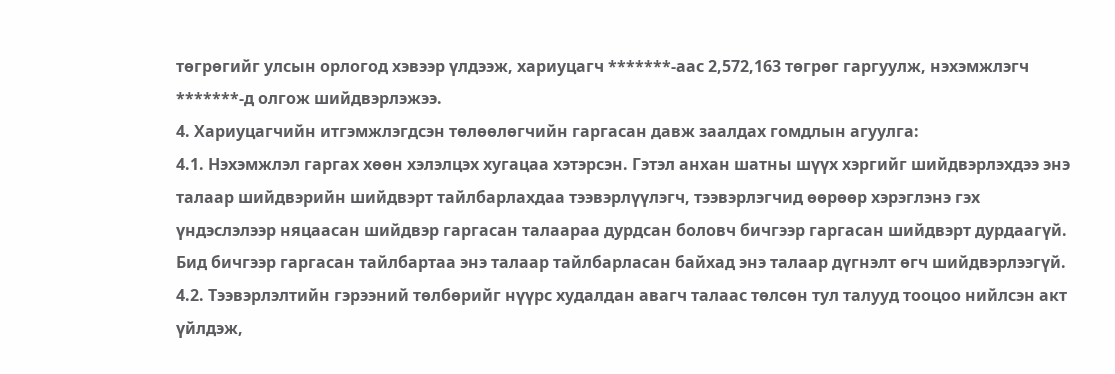төгрөгийг улсын орлогод хэвээр үлдээж, хариуцагч *******-аас 2,572,163 төгрөг гаргуулж, нэхэмжлэгч *******-д олгож шийдвэрлэжээ.
4. Хариуцагчийн итгэмжлэгдсэн төлөөлөгчийн гаргасан давж заалдах гомдлын агуулга:
4.1. Нэхэмжлэл гаргах хөөн хэлэлцэх хугацаа хэтэрсэн. Гэтэл анхан шатны шүүх хэргийг шийдвэрлэхдээ энэ талаар шийдвэрийн шийдвэрт тайлбарлахдаа тээвэрлүүлэгч, тээвэрлэгчид өөрөөр хэрэглэнэ гэх үндэслэлээр няцаасан шийдвэр гаргасан талаараа дурдсан боловч бичгээр гаргасан шийдвэрт дурдаагүй. Бид бичгээр гаргасан тайлбартаа энэ талаар тайлбарласан байхад энэ талаар дүгнэлт өгч шийдвэрлээгүй.
4.2. Тээвэрлэлтийн гэрээний төлбөрийг нүүрс худалдан авагч талаас төлсөн тул талууд тооцоо нийлсэн акт үйлдэж,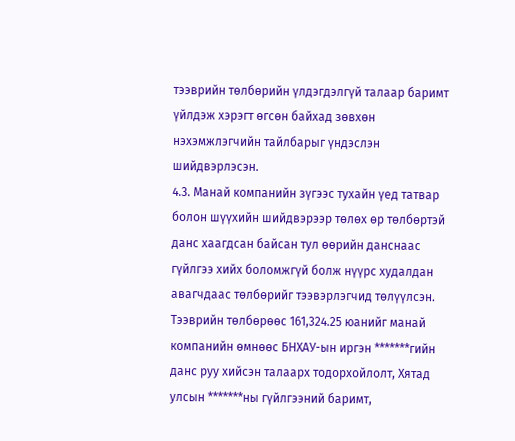тээврийн төлбөрийн үлдэгдэлгүй талаар баримт үйлдэж хэрэгт өгсөн байхад зөвхөн нэхэмжлэгчийн тайлбарыг үндэслэн шийдвэрлэсэн.
4.3. Манай компанийн зүгээс тухайн үед татвар болон шүүхийн шийдвэрээр төлөх өр төлбөртэй данс хаагдсан байсан тул өөрийн данснаас гүйлгээ хийх боломжгүй болж нүүрс худалдан авагчдаас төлбөрийг тээвэрлэгчид төлүүлсэн.
Тээврийн төлбөрөөс 161,324.25 юанийг манай компанийн өмнөөс БНХАУ-ын иргэн *******гийн данс руу хийсэн талаарх тодорхойлолт, Хятад улсын *******ны гүйлгээний баримт,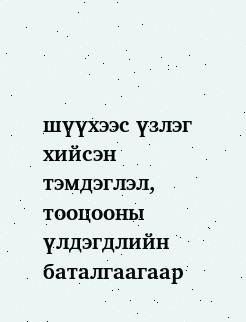шүүхээс үзлэг хийсэн тэмдэглэл, тооцооны үлдэгдлийн баталгаагаар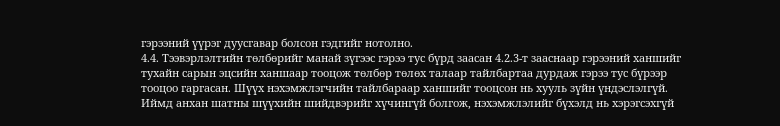гэрээний үүрэг дуусгавар болсон гэдгийг нотолно.
4.4. Тээвэрлэлтийн төлбөрийг манай зүгээс гэрээ тус бүрд заасан 4.2.3-т зааснаар гэрээний ханшийг тухайн сарын эцсийн ханшаар тооцож төлбөр төлөх талаар тайлбартаа дурдаж гэрээ тус бүрээр тооцоо гаргасан. Шүүх нэхэмжлэгчийн тайлбараар ханшийг тооцсон нь хууль зүйн үндэслэлгүй.
Иймд анхан шатны шүүхийн шийдвэрийг хүчингүй болгож, нэхэмжлэлийг бүхэлд нь хэрэгсэхгүй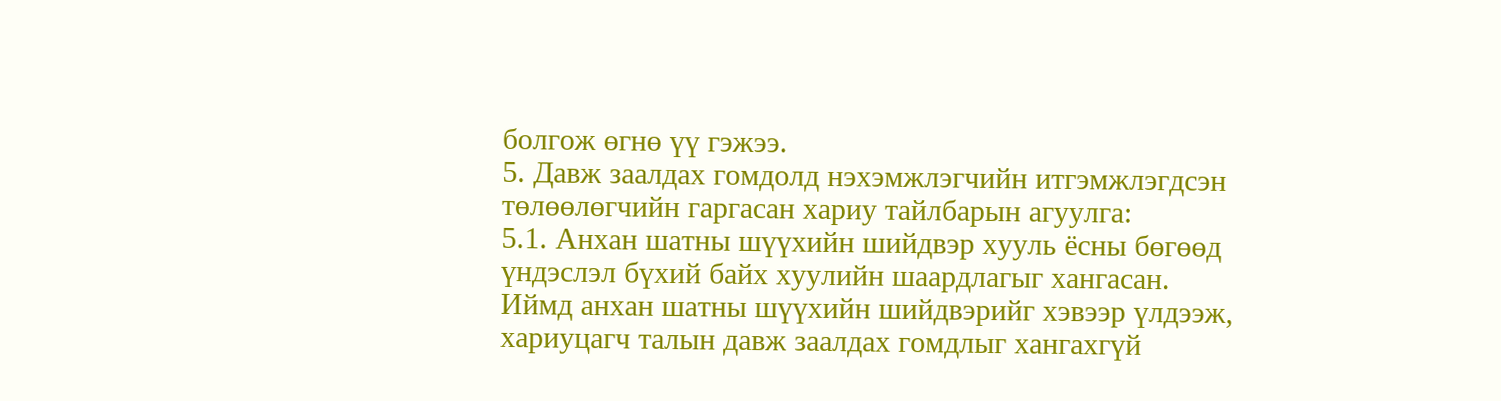болгож өгнө үү гэжээ.
5. Давж заалдах гомдолд нэхэмжлэгчийн итгэмжлэгдсэн төлөөлөгчийн гаргасан хариу тайлбарын агуулга:
5.1. Анхан шатны шүүхийн шийдвэр хууль ёсны бөгөөд үндэслэл бүхий байх хуулийн шаардлагыг хангасан.
Иймд анхан шатны шүүхийн шийдвэрийг хэвээр үлдээж, хариуцагч талын давж заалдах гомдлыг хангахгүй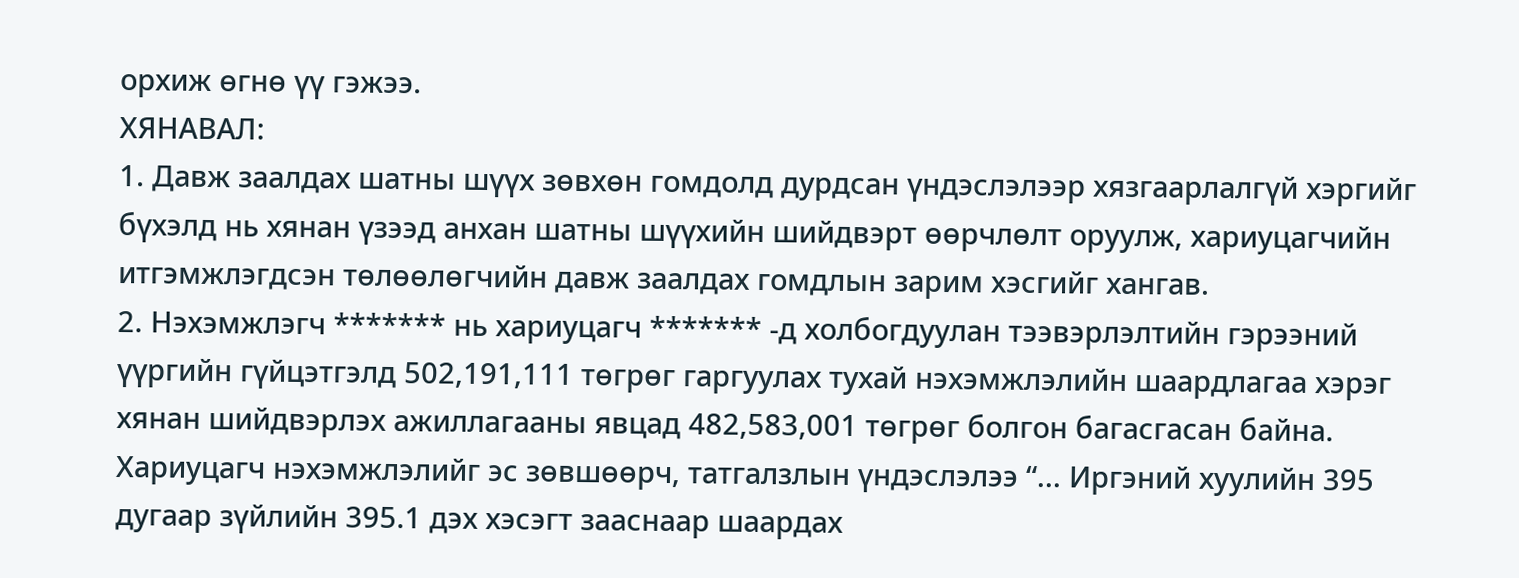орхиж өгнө үү гэжээ.
ХЯНАВАЛ:
1. Давж заалдах шатны шүүх зөвхөн гомдолд дурдсан үндэслэлээр хязгаарлалгүй хэргийг бүхэлд нь хянан үзээд анхан шатны шүүхийн шийдвэрт өөрчлөлт оруулж, хариуцагчийн итгэмжлэгдсэн төлөөлөгчийн давж заалдах гомдлын зарим хэсгийг хангав.
2. Нэхэмжлэгч ******* нь хариуцагч ******* -д холбогдуулан тээвэрлэлтийн гэрээний үүргийн гүйцэтгэлд 502,191,111 төгрөг гаргуулах тухай нэхэмжлэлийн шаардлагаа хэрэг хянан шийдвэрлэх ажиллагааны явцад 482,583,001 төгрөг болгон багасгасан байна.
Хариуцагч нэхэмжлэлийг эс зөвшөөрч, татгалзлын үндэслэлээ “... Иргэний хуулийн 395 дугаар зүйлийн 395.1 дэх хэсэгт зааснаар шаардах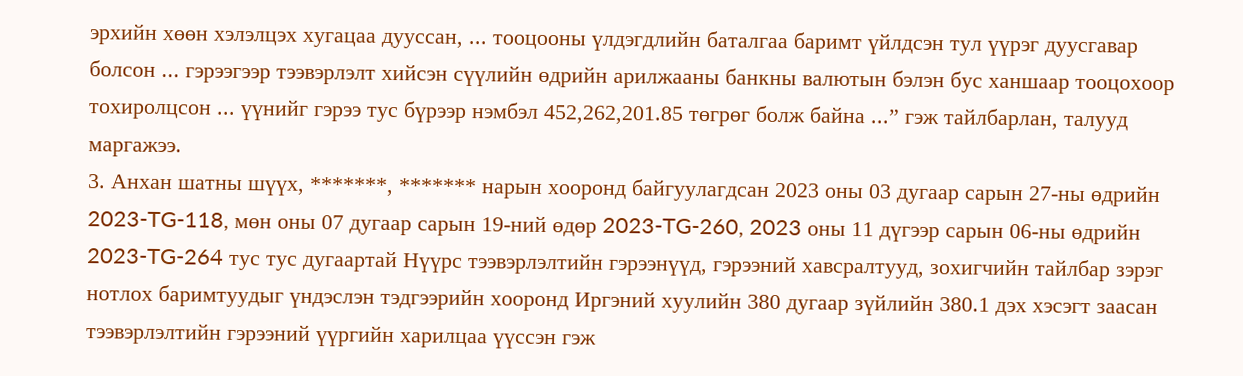эрхийн хөөн хэлэлцэх хугацаа дууссан, ... тооцооны үлдэгдлийн баталгаа баримт үйлдсэн тул үүрэг дуусгавар болсон ... гэрээгээр тээвэрлэлт хийсэн сүүлийн өдрийн арилжааны банкны валютын бэлэн бус ханшаар тооцохоор тохиролцсон ... үүнийг гэрээ тус бүрээр нэмбэл 452,262,201.85 төгрөг болж байна ...” гэж тайлбарлан, талууд маргажээ.
3. Анхан шатны шүүх, *******, ******* нарын хооронд байгуулагдсан 2023 оны 03 дугаар сарын 27-ны өдрийн 2023-TG-118, мөн оны 07 дугаар сарын 19-ний өдөр 2023-TG-260, 2023 оны 11 дүгээр сарын 06-ны өдрийн 2023-TG-264 тус тус дугаартай Нүүрс тээвэрлэлтийн гэрээнүүд, гэрээний хавсралтууд, зохигчийн тайлбар зэрэг нотлох баримтуудыг үндэслэн тэдгээрийн хооронд Иргэний хуулийн 380 дугаар зүйлийн 380.1 дэх хэсэгт заасан тээвэрлэлтийн гэрээний үүргийн харилцаа үүссэн гэж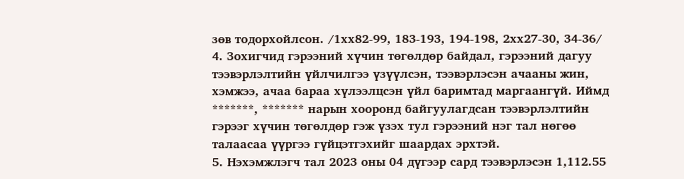зөв тодорхойлсон. /1хх82-99, 183-193, 194-198, 2хх27-30, 34-36/
4. Зохигчид гэрээний хүчин төгөлдөр байдал, гэрээний дагуу тээвэрлэлтийн үйлчилгээ үзүүлсэн, тээвэрлэсэн ачааны жин, хэмжээ, ачаа бараа хүлээлцсэн үйл баримтад маргаангүй. Иймд *******, ******* нарын хооронд байгуулагдсан тээвэрлэлтийн гэрээг хүчин төгөлдөр гэж үзэх тул гэрээний нэг тал нөгөө талаасаа үүргээ гүйцэтгэхийг шаардах эрхтэй.
5. Нэхэмжлэгч тал 2023 оны 04 дүгээр сард тээвэрлэсэн 1,112.55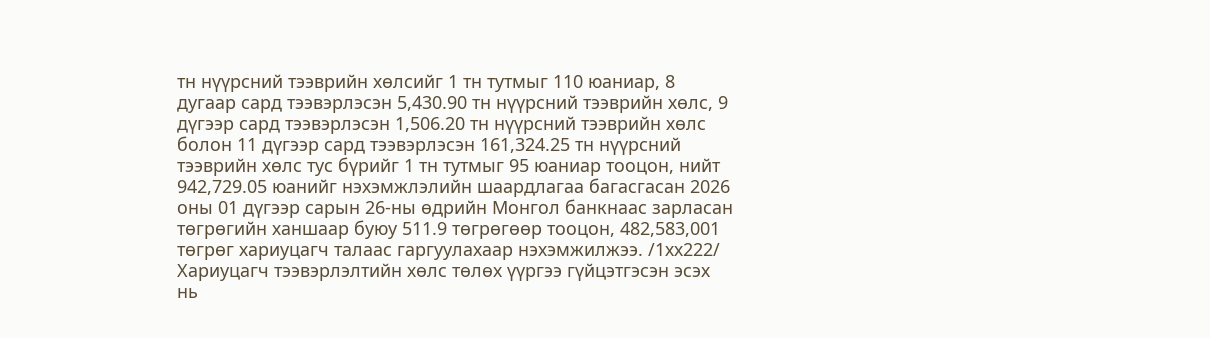тн нүүрсний тээврийн хөлсийг 1 тн тутмыг 110 юаниар, 8 дугаар сард тээвэрлэсэн 5,430.90 тн нүүрсний тээврийн хөлс, 9 дүгээр сард тээвэрлэсэн 1,506.20 тн нүүрсний тээврийн хөлс болон 11 дүгээр сард тээвэрлэсэн 161,324.25 тн нүүрсний тээврийн хөлс тус бүрийг 1 тн тутмыг 95 юаниар тооцон, нийт 942,729.05 юанийг нэхэмжлэлийн шаардлагаа багасгасан 2026 оны 01 дүгээр сарын 26-ны өдрийн Монгол банкнаас зарласан төгрөгийн ханшаар буюу 511.9 төгрөгөөр тооцон, 482,583,001 төгрөг хариуцагч талаас гаргуулахаар нэхэмжилжээ. /1хх222/ Хариуцагч тээвэрлэлтийн хөлс төлөх үүргээ гүйцэтгэсэн эсэх нь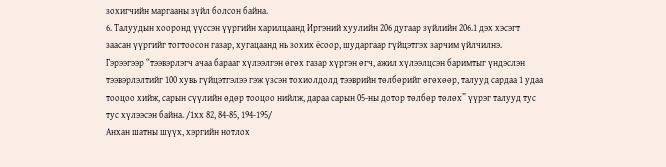зохигчийн маргааны зүйл болсон байна.
6. Талуудын хооронд үүссэн үүргийн харилцаанд Иргэний хуулийн 206 дугаар зүйлийн 206.1 дэх хэсэгт заасан үүргийг тогтоосон газар, хугацаанд нь зохих ёсоор, шударгаар гүйцэтгэх зарчим үйлчилнэ.
Гэрээгээр “тээвэрлэгч ачаа барааг хүлээлгэн өгөх газар хүргэн өгч, ажил хүлээлцсэн баримтыг үндэслэн тээвэрлэлтийг 100 хувь гүйцэтгэлээ гэж үзсэн тохиолдолд тээврийн төлбөрийг өгөхөөр, талууд сардаа 1 удаа тооцоо хийж, сарын сүүлийн өдөр тооцоо нийлж, дараа сарын 05-ны дотор төлбөр төлөх” үүрэг талууд тус тус хүлээсэн байна. /1хх 82, 84-85, 194-195/
Анхан шатны шүүх, хэргийн нотлох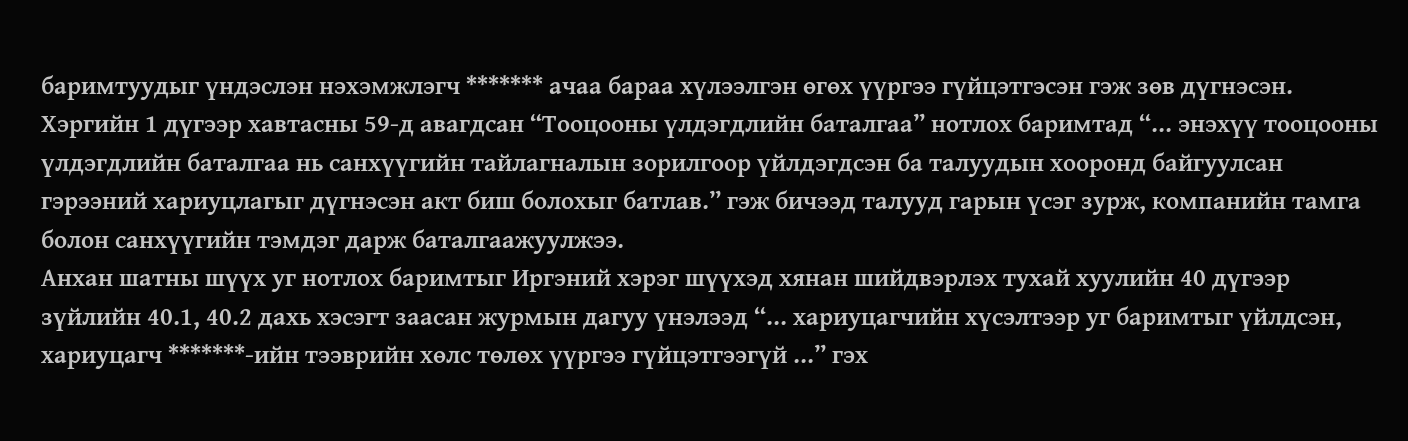баримтуудыг үндэслэн нэхэмжлэгч ******* ачаа бараа хүлээлгэн өгөх үүргээ гүйцэтгэсэн гэж зөв дүгнэсэн.
Хэргийн 1 дүгээр хавтасны 59-д авагдсан “Тооцооны үлдэгдлийн баталгаа” нотлох баримтад “... энэхүү тооцооны үлдэгдлийн баталгаа нь санхүүгийн тайлагналын зорилгоор үйлдэгдсэн ба талуудын хооронд байгуулсан гэрээний хариуцлагыг дүгнэсэн акт биш болохыг батлав.” гэж бичээд талууд гарын үсэг зурж, компанийн тамга болон санхүүгийн тэмдэг дарж баталгаажуулжээ.
Анхан шатны шүүх уг нотлох баримтыг Иргэний хэрэг шүүхэд хянан шийдвэрлэх тухай хуулийн 40 дүгээр зүйлийн 40.1, 40.2 дахь хэсэгт заасан журмын дагуу үнэлээд “... хариуцагчийн хүсэлтээр уг баримтыг үйлдсэн, хариуцагч *******-ийн тээврийн хөлс төлөх үүргээ гүйцэтгээгүй ...” гэх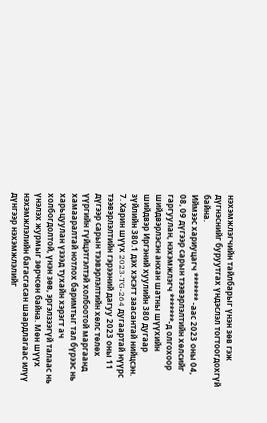нэхэмжлэгчийн тайлбарыг үнэн зөв гэж дүгнэснийг буруутгах үндэслэл тогтоогдохгүй байна.
Иймээс хариуцагч ******* -аас 2023 оны 04, 08, 09 дүгээр сарын тээвэрлэлтийн хөлсийг гаргуулан, нэхэмжлэгч *******-д олгохоор шийдвэрлэсэн анхан шатны шүүхийн шийдвэр Иргэний хуулийн 380 дугаар зүйлийн 380.1 дэх хэсэгт заасантай нийцсэн.
7. Харин шүүх 2023-TG-264 дугаартай нүүрс тээвэрлэлтийн гэрээний дагуу 2023 оны 11 дүгээр сарын тээвэрлэлтийн хөлс төлөх үүргийн гүйцэтгэлтэй холбоотой маргаанд хамааралтай нотлох баримтыг тал бүрээс нь харьцуулан үзээд тухайн хэрэгт ач холбогдолтой, үнэн зөв, эргэлзээгүй талаас нь үнэлэх журмыг зөрчсөн байна. Мөн шүүх нэхэмжлэлийн багасгасан шаардлагаас илүү дүнгээр нэхэмжлэлийг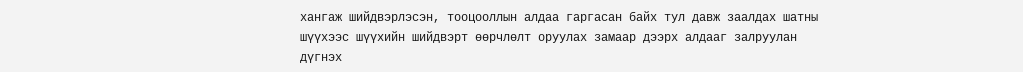хангаж шийдвэрлэсэн, тооцооллын алдаа гаргасан байх тул давж заалдах шатны шүүхээс шүүхийн шийдвэрт өөрчлөлт оруулах замаар дээрх алдааг залруулан дүгнэх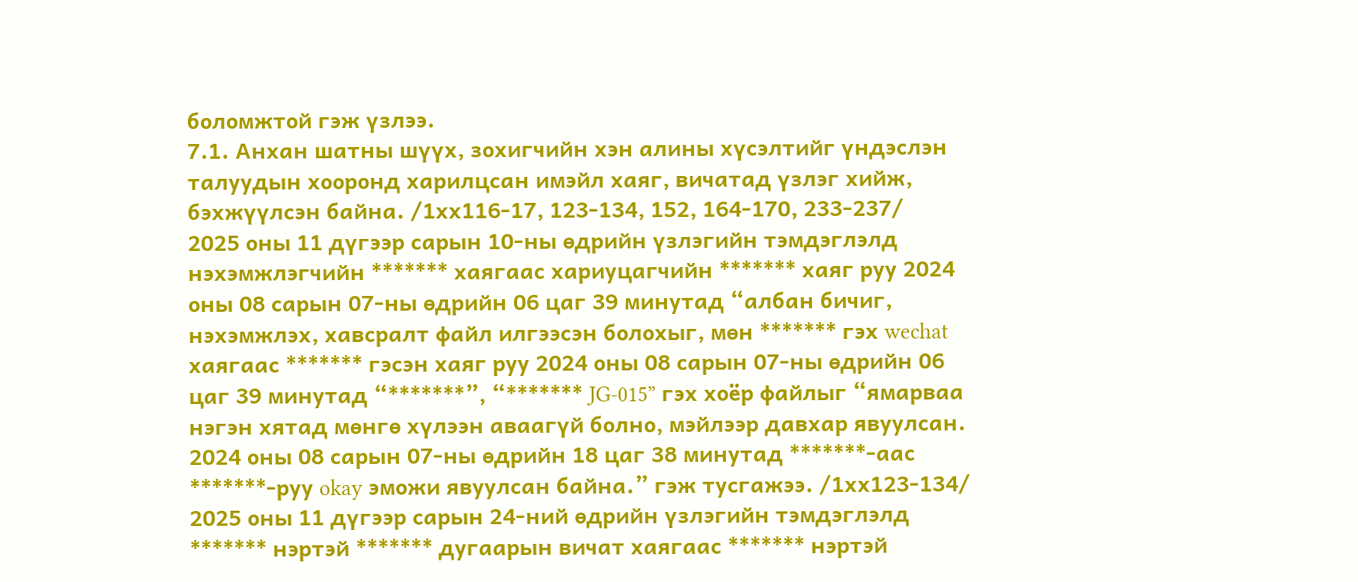боломжтой гэж үзлээ.
7.1. Анхан шатны шүүх, зохигчийн хэн алины хүсэлтийг үндэслэн талуудын хооронд харилцсан имэйл хаяг, вичатад үзлэг хийж, бэхжүүлсэн байна. /1хх116-17, 123-134, 152, 164-170, 233-237/
2025 оны 11 дүгээр сарын 10-ны өдрийн үзлэгийн тэмдэглэлд нэхэмжлэгчийн ******* хаягаас хариуцагчийн ******* хаяг руу 2024 оны 08 сарын 07-ны өдрийн 06 цаг 39 минутад “албан бичиг, нэхэмжлэх, хавсралт файл илгээсэн болохыг, мөн ******* гэх wechat хаягаас ******* гэсэн хаяг руу 2024 оны 08 сарын 07-ны өдрийн 06 цаг 39 минутад “*******”, “******* JG-015” гэх хоёр файлыг “ямарваа нэгэн хятад мөнгө хүлээн аваагүй болно, мэйлээр давхар явуулсан. 2024 оны 08 сарын 07-ны өдрийн 18 цаг 38 минутад *******-аас *******-руу okay эможи явуулсан байна.” гэж тусгажээ. /1хх123-134/
2025 оны 11 дүгээр сарын 24-ний өдрийн үзлэгийн тэмдэглэлд ******* нэртэй ******* дугаарын вичат хаягаас ******* нэртэй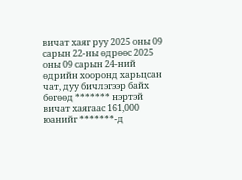вичат хаяг руу 2025 оны 09 сарын 22-ны өдрөөс 2025 оны 09 сарын 24-ний өдрийн хооронд харьцсан чат, дуу бичлэгээр байх бөгөөд ******* нэртэй вичат хаягаас 161,000 юанийг *******-д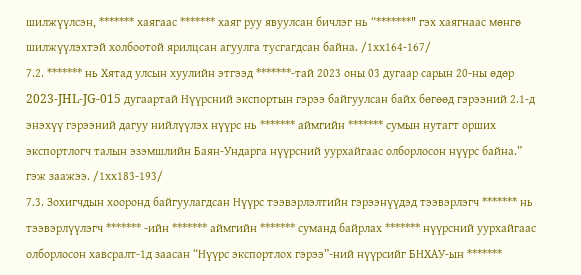шилжүүлсэн, ******* хаягаас ******* хаяг руу явуулсан бичлэг нь “*******" гэх хаягнаас мөнгө шилжүүлэхтэй холбоотой ярилцсан агуулга тусгагдсан байна. /1хх164-167/
7.2. ******* нь Хятад улсын хуулийн этгээд *******-тай 2023 оны 03 дугаар сарын 20-ны өдөр 2023-JHL-JG-015 дугаартай Нүүрсний экспортын гэрээ байгуулсан байх бөгөөд гэрээний 2.1-д энэхүү гэрээний дагуу нийлүүлэх нүүрс нь ******* аймгийн ******* сумын нутагт орших экспортлогч талын эзэмшлийн Баян-Ундарга нүүрсний уурхайгаас олборлосон нүүрс байна.” гэж заажээ. /1хх183-193/
7.3. Зохигчдын хооронд байгуулагдсан Нүүрс тээвэрлэлтийн гэрээнүүдэд тээвэрлэгч ******* нь тээвэрлүүлэгч ******* -ийн ******* аймгийн ******* суманд байрлах ******* нүүрсний уурхайгаас олборлосон хавсралт-1д заасан “Нүүрс экспортлох гэрээ”-ний нүүрсийг БНХАУ-ын *******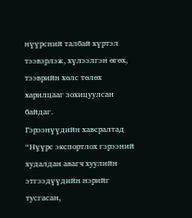нүүрсний талбай хүртэл тээвэрлэж, хүлээлгэн өгөх, тээврийн хөлс төлөх харилцааг зохицуулсан байдаг.
Гэрээнүүдийн хавсралтад “Нүүрс экспортлох гэрээний худалдан авагч хуулийн этгээдүүдийн нэрийг тусгасан,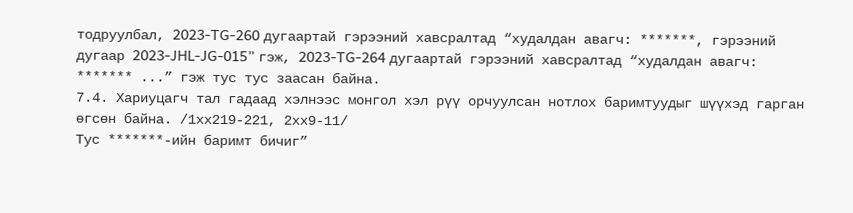тодруулбал, 2023-TG-260 дугаартай гэрээний хавсралтад “худалдан авагч: *******, гэрээний дугаар 2023-JHL-JG-015” гэж, 2023-TG-264 дугаартай гэрээний хавсралтад “худалдан авагч: ******* ...” гэж тус тус заасан байна.
7.4. Хариуцагч тал гадаад хэлнээс монгол хэл рүү орчуулсан нотлох баримтуудыг шүүхэд гарган өгсөн байна. /1хх219-221, 2хх9-11/
Тус *******-ийн баримт бичиг”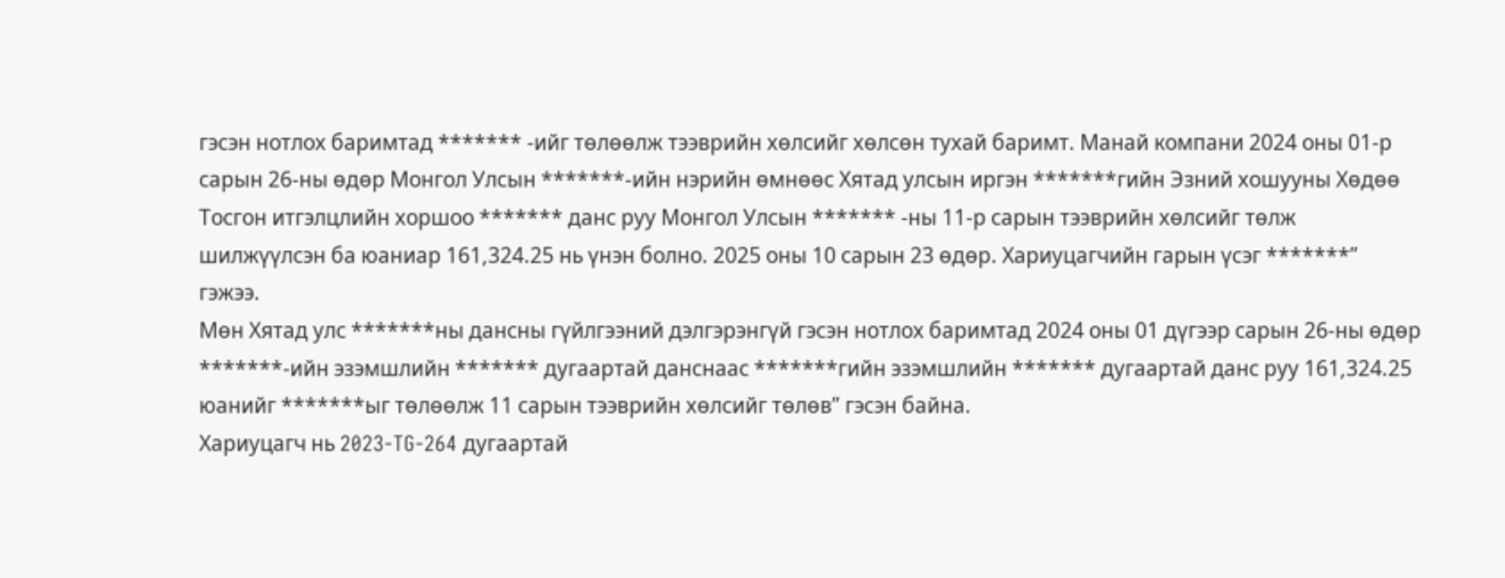гэсэн нотлох баримтад ******* -ийг төлөөлж тээврийн хөлсийг хөлсөн тухай баримт. Манай компани 2024 оны 01-р сарын 26-ны өдөр Монгол Улсын *******-ийн нэрийн өмнөөс Хятад улсын иргэн *******гийн Эзний хошууны Хөдөө Тосгон итгэлцлийн хоршоо ******* данс руу Монгол Улсын ******* -ны 11-р сарын тээврийн хөлсийг төлж шилжүүлсэн ба юаниар 161,324.25 нь үнэн болно. 2025 оны 10 сарын 23 өдөр. Хариуцагчийн гарын үсэг *******” гэжээ.
Мөн Хятад улс *******ны дансны гүйлгээний дэлгэрэнгүй гэсэн нотлох баримтад 2024 оны 01 дүгээр сарын 26-ны өдөр *******-ийн эзэмшлийн ******* дугаартай данснаас *******гийн эзэмшлийн ******* дугаартай данс руу 161,324.25 юанийг *******ыг төлөөлж 11 сарын тээврийн хөлсийг төлөв” гэсэн байна.
Хариуцагч нь 2023-TG-264 дугаартай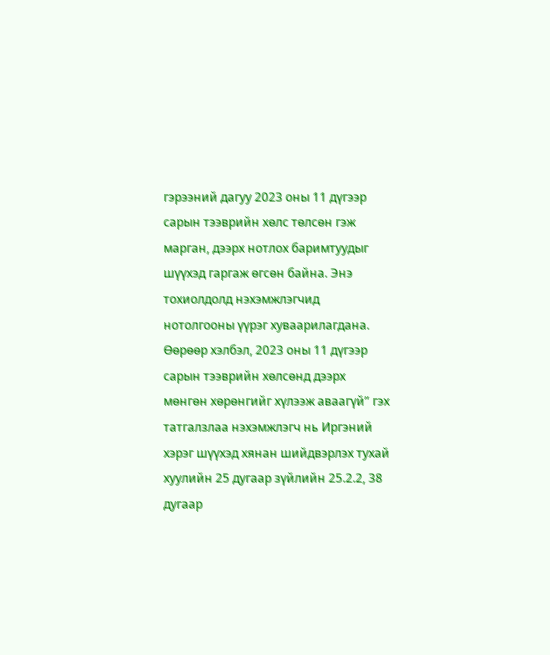гэрээний дагуу 2023 оны 11 дүгээр сарын тээврийн хөлс төлсөн гэж марган, дээрх нотлох баримтуудыг шүүхэд гаргаж өгсөн байна. Энэ тохиолдолд нэхэмжлэгчид нотолгооны үүрэг хуваарилагдана. Өөрөөр хэлбэл, 2023 оны 11 дүгээр сарын тээврийн хөлсөнд дээрх мөнгөн хөрөнгийг хүлээж аваагүй” гэх татгалзлаа нэхэмжлэгч нь Иргэний хэрэг шүүхэд хянан шийдвэрлэх тухай хуулийн 25 дугаар зүйлийн 25.2.2, 38 дугаар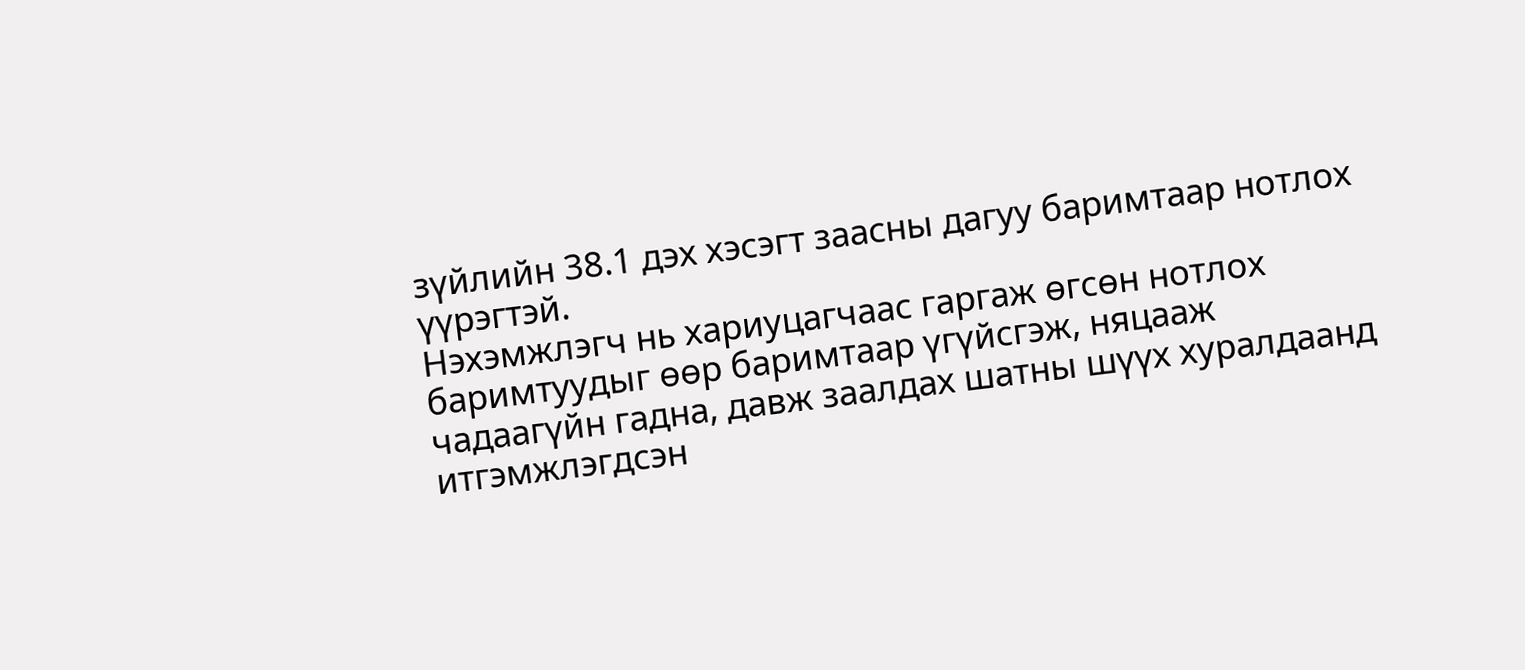зүйлийн 38.1 дэх хэсэгт заасны дагуу баримтаар нотлох үүрэгтэй.
Нэхэмжлэгч нь хариуцагчаас гаргаж өгсөн нотлох баримтуудыг өөр баримтаар үгүйсгэж, няцааж чадаагүйн гадна, давж заалдах шатны шүүх хуралдаанд итгэмжлэгдсэн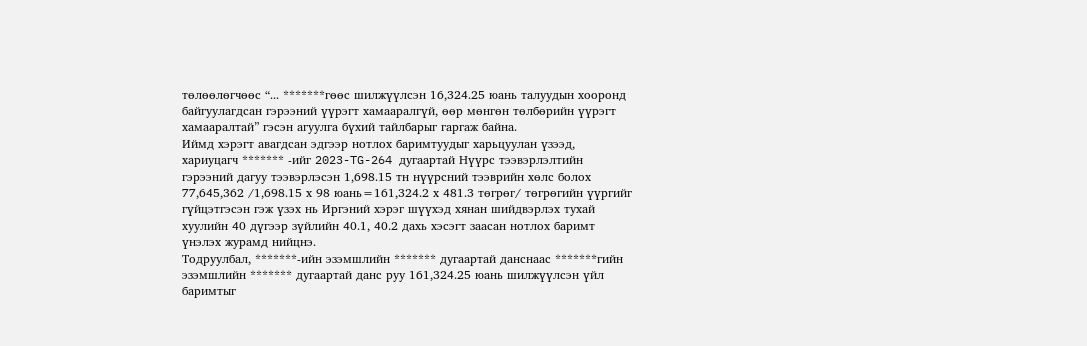төлөөлөгчөөс “... *******гөөс шилжүүлсэн 16,324.25 юань талуудын хооронд байгуулагдсан гэрээний үүрэгт хамааралгүй, өөр мөнгөн төлбөрийн үүрэгт хамааралтай” гэсэн агуулга бүхий тайлбарыг гаргаж байна.
Иймд хэрэгт авагдсан эдгээр нотлох баримтуудыг харьцуулан үзээд, хариуцагч ******* -ийг 2023-TG-264 дугаартай Нүүрс тээвэрлэлтийн гэрээний дагуу тээвэрлэсэн 1,698.15 тн нүүрсний тээврийн хөлс болох 77,645,362 /1,698.15 х 98 юань=161,324.2 х 481.3 төгрөг/ төгрөгийн үүргийг гүйцэтгэсэн гэж үзэх нь Иргэний хэрэг шүүхэд хянан шийдвэрлэх тухай хуулийн 40 дүгээр зүйлийн 40.1, 40.2 дахь хэсэгт заасан нотлох баримт үнэлэх журамд нийцнэ.
Тодруулбал, *******-ийн эзэмшлийн ******* дугаартай данснаас *******гийн эзэмшлийн ******* дугаартай данс руу 161,324.25 юань шилжүүлсэн үйл баримтыг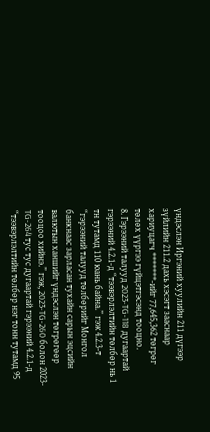үндэслэн Иргэний хуулийн 211 дүгээр зүйлийн 211.2 дахь хэсэгт зааснаар хариуцагч *******-ийг 77,645,362 төгрөг төлөх үүргээ гүйцэтгэсэнд тооцно.
8. Гэрээний талууд 2023-TG-118 дугаартай гэрээний 4.2.1-д “тээвэрлэлтийн төлбөр нь 1 тн тутамд 110 юань байна.” гэж 4.2.3-т “гэрээний талууд төлбөрийг Монгол банкнаас зарласан тухайн сарын эцсийн валютын ханшийг үндэслэн төгрөгөөр тооцоо хийнэ.” гэж, 2023-TG-260 болон 2023-TG-264 тус тус дугаартай гэрээний 4.2.1-д “тээвэрлэлтийн төлбөр нэг тонн тутамд 95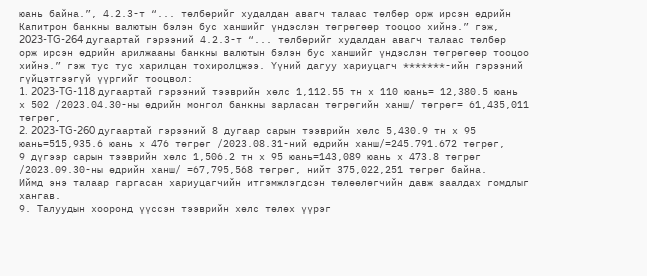юань байна.”, 4.2.3-т “... төлбөрийг худалдан авагч талаас төлбөр орж ирсэн өдрийн Капитрон банкны валютын бэлэн бус ханшийг үндэслэн төгрөгөөр тооцоо хийнэ.” гэж, 2023-TG-264 дугаартай гэрээний 4.2.3-т “... төлбөрийг худалдан авагч талаас төлбөр орж ирсэн өдрийн арилжааны банкны валютын бэлэн бус ханшийг үндэслэн төгрөгөөр тооцоо хийнэ.” гэж тус тус харилцан тохиролцжээ. Үүний дагуу хариуцагч *******-ийн гэрээний гүйцэтгээгүй үүргийг тооцвол:
1. 2023-TG-118 дугаартай гэрээний тээврийн хөлс 1,112.55 тн х 110 юань= 12,380.5 юань х 502 /2023.04.30-ны өдрийн монгол банкны зарласан төгрөгийн ханш/ төгрөг= 61,435,011 төгрөг,
2. 2023-TG-260 дугаартай гэрээний 8 дугаар сарын тээврийн хөлс 5,430.9 тн х 95 юань=515,935.6 юань х 476 төгрөг /2023.08.31-ний өдрийн ханш/=245.791.672 төгрөг,
9 дүгээр сарын тээврийн хөлс 1,506.2 тн х 95 юань=143,089 юань х 473.8 төгрөг /2023.09.30-ны өдрийн ханш/ =67,795,568 төгрөг, нийт 375,022,251 төгрөг байна.
Иймд энэ талаар гаргасан хариуцагчийн итгэмжлэгдсэн төлөөлөгчийн давж заалдах гомдлыг хангав.
9. Талуудын хооронд үүссэн тээврийн хөлс төлөх үүрэг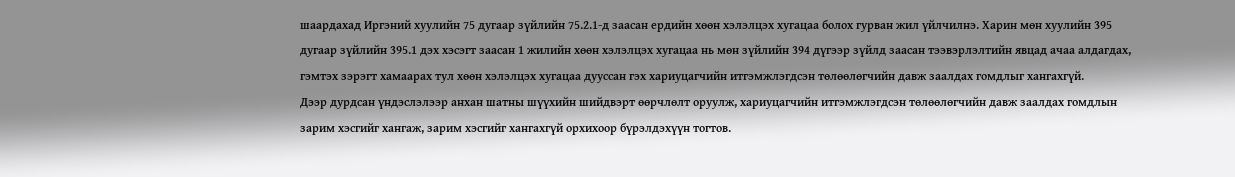шаардахад Иргэний хуулийн 75 дугаар зүйлийн 75.2.1-д заасан ердийн хөөн хэлэлцэх хугацаа болох гурван жил үйлчилнэ. Харин мөн хуулийн 395 дугаар зүйлийн 395.1 дэх хэсэгт заасан 1 жилийн хөөн хэлэлцэх хугацаа нь мөн зүйлийн 394 дүгээр зүйлд заасан тээвэрлэлтийн явцад ачаа алдагдах, гэмтэх зэрэгт хамаарах тул хөөн хэлэлцэх хугацаа дууссан гэх хариуцагчийн итгэмжлэгдсэн төлөөлөгчийн давж заалдах гомдлыг хангахгүй.
Дээр дурдсан үндэслэлээр анхан шатны шүүхийн шийдвэрт өөрчлөлт оруулж, хариуцагчийн итгэмжлэгдсэн төлөөлөгчийн давж заалдах гомдлын зарим хэсгийг хангаж, зарим хэсгийг хангахгүй орхихоор бүрэлдэхүүн тогтов.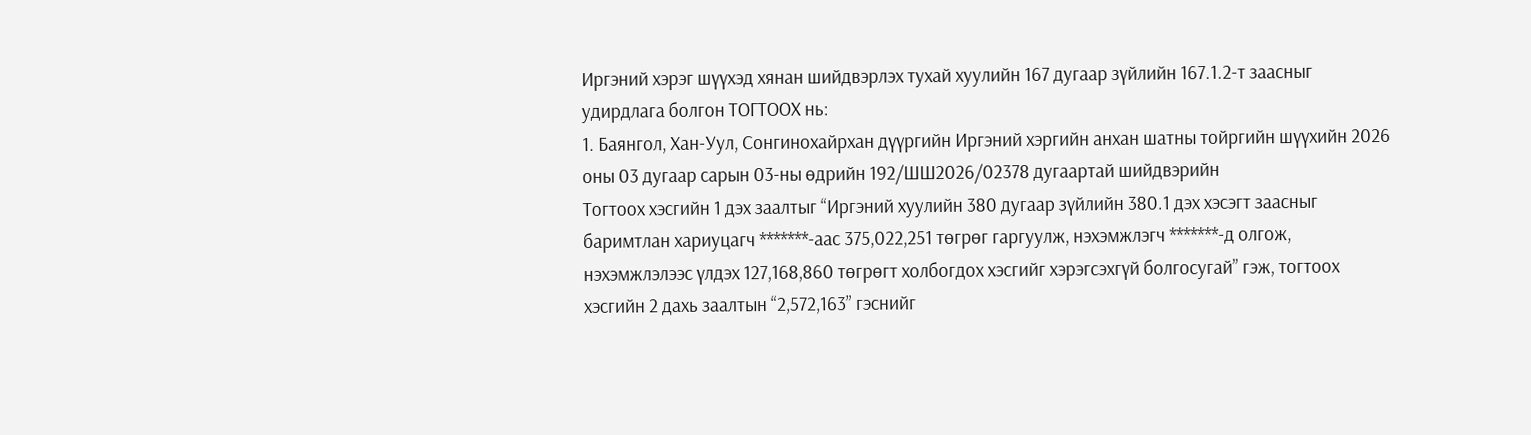Иргэний хэрэг шүүхэд хянан шийдвэрлэх тухай хуулийн 167 дугаар зүйлийн 167.1.2-т заасныг удирдлага болгон ТОГТООХ нь:
1. Баянгол, Хан-Уул, Сонгинохайрхан дүүргийн Иргэний хэргийн анхан шатны тойргийн шүүхийн 2026 оны 03 дугаар сарын 03-ны өдрийн 192/ШШ2026/02378 дугаартай шийдвэрийн
Тогтоох хэсгийн 1 дэх заалтыг “Иргэний хуулийн 380 дугаар зүйлийн 380.1 дэх хэсэгт заасныг баримтлан хариуцагч *******-аас 375,022,251 төгрөг гаргуулж, нэхэмжлэгч *******-д олгож, нэхэмжлэлээс үлдэх 127,168,860 төгрөгт холбогдох хэсгийг хэрэгсэхгүй болгосугай” гэж, тогтоох хэсгийн 2 дахь заалтын “2,572,163” гэснийг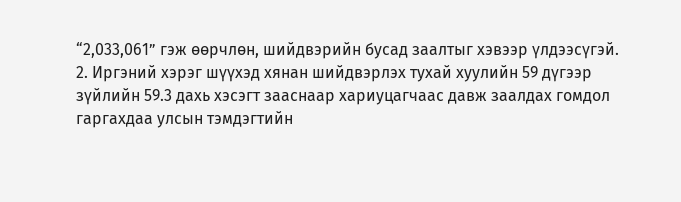“2,033,061” гэж өөрчлөн, шийдвэрийн бусад заалтыг хэвээр үлдээсүгэй.
2. Иргэний хэрэг шүүхэд хянан шийдвэрлэх тухай хуулийн 59 дүгээр зүйлийн 59.3 дахь хэсэгт зааснаар хариуцагчаас давж заалдах гомдол гаргахдаа улсын тэмдэгтийн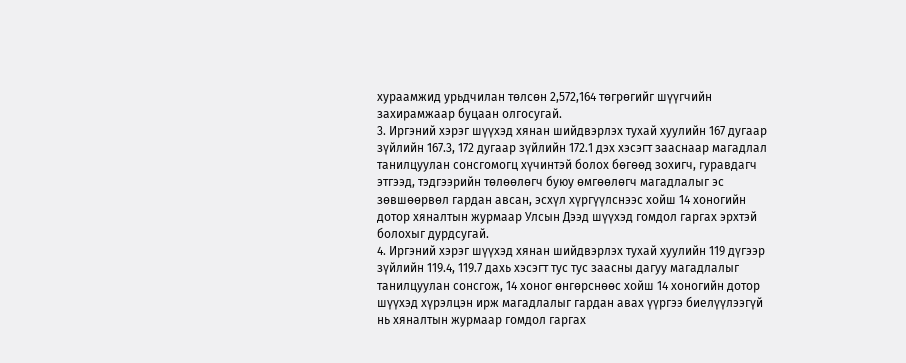хураамжид урьдчилан төлсөн 2,572,164 төгрөгийг шүүгчийн захирамжаар буцаан олгосугай.
3. Иргэний хэрэг шүүхэд хянан шийдвэрлэх тухай хуулийн 167 дугаар зүйлийн 167.3, 172 дугаар зүйлийн 172.1 дэх хэсэгт зааснаар магадлал танилцуулан сонсгомогц хүчинтэй болох бөгөөд зохигч, гуравдагч этгээд, тэдгээрийн төлөөлөгч буюу өмгөөлөгч магадлалыг эс зөвшөөрвөл гардан авсан, эсхүл хүргүүлснээс хойш 14 хоногийн дотор хяналтын журмаар Улсын Дээд шүүхэд гомдол гаргах эрхтэй болохыг дурдсугай.
4. Иргэний хэрэг шүүхэд хянан шийдвэрлэх тухай хуулийн 119 дүгээр зүйлийн 119.4, 119.7 дахь хэсэгт тус тус заасны дагуу магадлалыг танилцуулан сонсгож, 14 хоног өнгөрснөөс хойш 14 хоногийн дотор шүүхэд хүрэлцэн ирж магадлалыг гардан авах үүргээ биелүүлээгүй нь хяналтын журмаар гомдол гаргах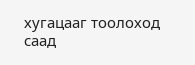хугацааг тоолоход саад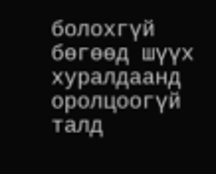болохгүй бөгөөд шүүх хуралдаанд оролцоогүй талд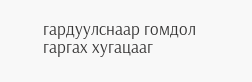гардуулснаар гомдол гаргах хугацааг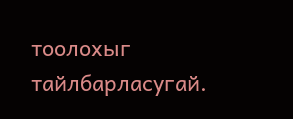тоолохыг тайлбарласугай.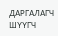ДАРГАЛАГЧ ШҮҮГЧ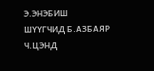Э.ЭНЭБИШ
ШҮҮГЧИД Б.АЗБАЯР
Ч.ЦЭНД